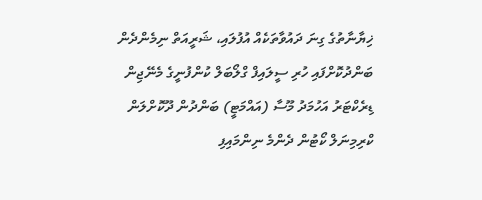ޚިޔާނާތުގެ ގިނަ ދައުވާތަކެއް އުފުލައި، ޝަރީއަތް ނިމެންދެން ބަންދުކޮށްފައި ހުރި ސީލައިފް ގްލޯބަލް ކުންފުނީގެ މެނޭޖިން ޑިރެކްޓަރު އަހުމަދު މޫސާ (އައްމަޓީ) ބަންދުން ދޫކޮށްލަން ކްރިމިނަލް ކޯޓުން ދެންމެ ނިންމައިފި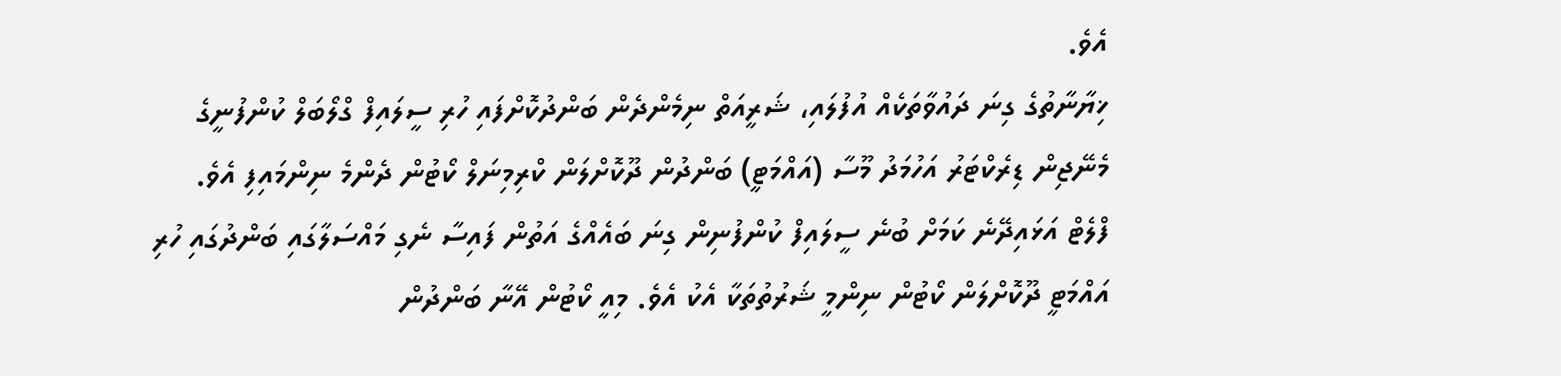އެވެ.
ޚިޔާނާތުގެ ގިނަ ދައުވާތަކެއް އުފުލައި، ޝަރީއަތް ނިމެންދެން ބަންދުކޮށްފައި ހުރި ސީލައިފް ގްލޯބަލް ކުންފުނީގެ މެނޭޖިން ޑިރެކްޓަރު އަހުމަދު މޫސާ (އައްމަޓީ) ބަންދުން ދޫކޮށްލަން ކްރިމިނަލް ކޯޓުން ދެންމެ ނިންމައިފި އެވެ.
ފްލެޓް އަޅައިދޭނެ ކަމަށް ބުނެ ސީލައިފް ކުންފުނިން ގިނަ ބައެއްގެ އަތުން ފައިސާ ނެގި މައްސަލާގައި ބަންދުގައި ހުރި އައްމަޓީ ދޫކޮށްލަން ކޯޓުން ނިންމީ ޝަރުތުތަކާ އެކު އެވެ. މިއީ ކޯޓުން އޭނާ ބަންދުން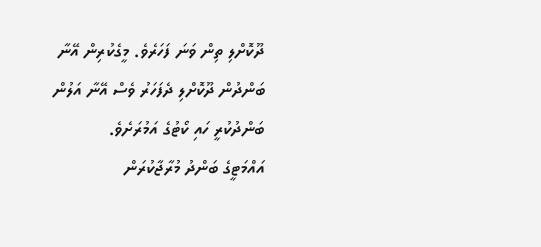ދޫކޮށްލި ތިން ވަނަ ފަހަރެވެ. މީގެކުރިން އޭނާ ބަންދުން ދޫކޮށްލި ދެފަހަރު ވެސް އޭނާ އަލުން ބަންދުކުރީ ހައި ކޯޓުގެ އަމުރަށެވެ.
އައްމަޓީގެ ބަންދު މުރާޖާކުރަން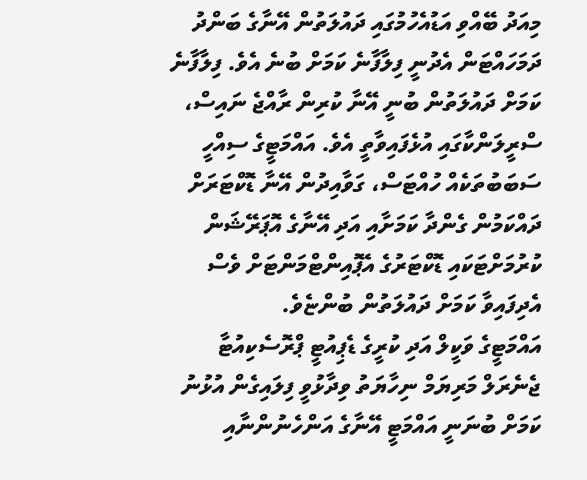މިއަދު ބޭއްވި އަޑުއެހުމުގައި ދައުލަތުން އޭނާގެ ބަންދު ދަމަހައްޓަން އެދުނީ ފިލާފާނެ ކަމަށް ބުނެ އެވެ. ފިލާފާނެ ކަމަށް ދައުލަތުން ބުނީ އޭނާ ކުރިން ރާއްޖެ ނައިސް، ސްރީލަންކާގައި އުޅެފައިވާތީ އެވެ. އައްމަޓީގެ ސިއްހީ ސަބަބުތަކެއް ހުއްޓަސް، ގަވާއިދުން އޭނާ ޑޮކްޓަރަށް ދައްކަމުން ގެންދާ ކަމަށާއި އަދި އޭނާގެ އޮޕަރޭޝަން ކުރުމަށްޓަކައި ޑޮކްޓަރުގެ އެޕޮއިންޓްމަންޓަށް ވެސް އެދިފައިވާ ކަމަށް ދައުލަތުން ބުންޏެވެ.
އައްމަޓީގެ ވަކީލް އަދި ކުރީގެ ޑެޕިއުޓީ ޕްރޮސެކިއުޓާ ޖެނެރަލް މަރިޔަމް ނިހާޔަތު ވިދާޅުވީ ފިލައިގެން އުޅުނު ކަމަށް ބުނަނީ އައްމަޓީ އޭނާގެ އަންހެނުންނާއި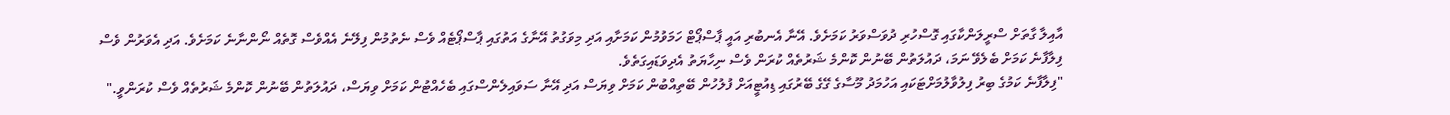އާއިލާ ގާތަށް ސްރީލަންކާގައި ގޮސްހުރި ދުވަސްވަރު ކަމަށެވެ. އޭނާ އެނބުރި އައީ ޕާސްޕޯޓް ހަމަވުމުން ކަމަށާއި އަދި މިވަގުތު އޭނާގެ އަތުގައި ޕާސްޕޯޓެއް ވެސް ނެތުމުން ފިލޭނެ އެއްވެސް ގޮތެއް ނޯންނާނެ ކަމަށެވެ. އަދި އެވަރުން ވެސް ފިލާފާނެ ކަމަށް ބެލެވޭ ނަމަ، ދައުލަތުން ބޭނުން ކޮންމެ ޝަރުތެއް ކުރަން ވެސް ނިހާޔަތު އެދިވަޑައިގަތެވެ.
"ފިލާފާނެ ކަމުގެ ބިރު ފިލުވާލުމަށްޓަކައި އަހުމަދު މޫސާގެ ގޭގެ ބޭރުގައި ޑިއުޓީއަށް ފުލުހުން ބޭތިއްބުން ކަމަށް ވިޔަސް އަދި އޭނާ ސަވައިލެންސްގައި ބެހެއްޓުން ކަމަށް ވިޔަސް، ދައުލަތުން ބޭނުން ކޮންމެ ޝަރުތެއް ވެސް ކުރަންވީ."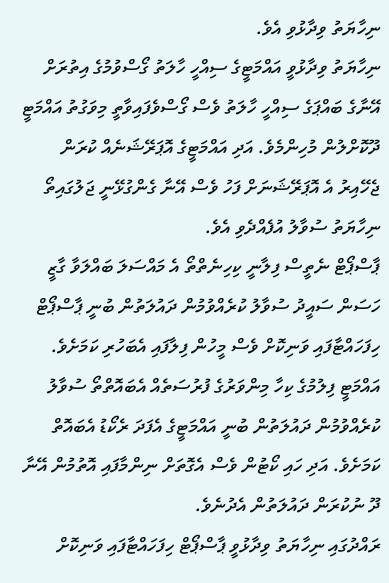ނިހާޔަތު ވިދާޅުވި އެވެ.
ނިހާޔަތު ވިދާޅުވީ އައްމަޓީގެ ސިއްހީ ހާލަތު ގޯސްވުމުގެ އިތުރަށް އޭނާގެ ބައްޕަގެ ސިއްހީ ހާލަތު ވެސް ގޯސްވެފައިވާތީ މިވަގުތު އައްމަޓީ ދޫކޮށްލުން މުހިންމެވެ. އަދި އައްމަޓީގެ އޮޕަރޭޝަނެއް ކުރަން ޖެހޭއިރު އެ އޮޕަރޭޝަނަށް ފަހު ވެސް އޭނާ ގެންގުޅޭނީ ޖަލުގައިތޯ ނިހާޔަތު ސުވާލު އުފެއްދެވި އެވެ.
ޕާސްޕޯޓް ނެތީސް ފިލާނީ ކިހިނެތްތޯ އެ މައްސަލަ ބައްލަވާ ގާޒީ ހަސަން ސައީދު ސުވާލު ކުރެއްވުމުން ދައުލަތުން ބުނީ ޕާސްޕޯޓް ހިފަހައްޓާފައި ވަނިކޮށް ވެސް މީހުން ފިލާފައި އެބަހުރި ކަމަށެވެ. އައްމަޓީ ފިލުމުގެ ކިހާ މިންވަރުގެ ފުރުސަތެއް އެބައޮތްތޯ ސުވާލު ކުރެއްވުމުން ދައުލަތުން ބުނީ އައްމަޓީގެ އެފަދަ ރެކޯޑު އެބައޮތް ކަމަށެވެ. އަދި ހައި ކޯޓުން ވެސް އެގޮތަށް ނިންމާފައި އޮތުމުން އޭނާ ދޫ ނުކުރަން ދައުލަތުން އެދުނެވެ.
ރައްދުގައި ނިހާޔަތު ވިދާޅުވީ ޕާސްޕޯޓް ހިފަހައްޓާފައި ވަނިކޮށް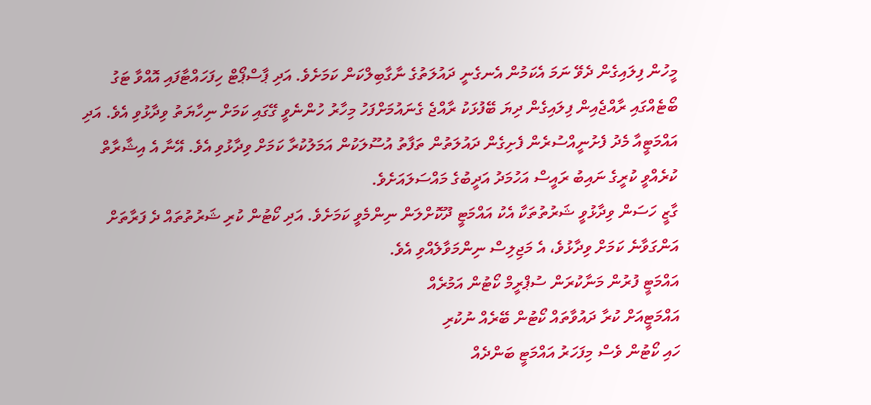މީހުން ފިލައިގެން ދެވޭ ނަމަ އެކަމުން އެނގެނީ ދައުލަތުގެ ނާގާބިލްކަން ކަމަށެވެ. އަދި ޕާސްޕޯޓް ހިފަހައްޓާފައި އޮއްވާ ޓަގު ބޯޓެއްގައި ރާއްޖެއިން ފިލައިގެން ދިޔަ ބޭފުޅަކު ރާއްޖެ ގެނައުމަށްފަހު މިހާރު ހުންނެވީ ގޭގައި ކަމަށް ނިހާޔަތު ވިދާޅުވި އެވެ. އަދި އައްމަޓީއާ މެދު ފެށުނީއްސުރެން ފެށިގެން ދައުލަތުން ތަފާތު އުސޫލަކުން އަމަލުކުރާ ކަމަށް ވިދާޅުވި އެވެ. އޭނާ އެ އިޝާރާތް ކުރެއްވީ ކުރީގެ ނައިބު ރައީސް އަހުމަދު އަދީބުގެ މައްސަލައަށެވެ.
ގާޒީ ހަސަން ވިދާޅުވީ ޝަރުތުތަކާ އެކު އައްމަޓީ ދޫކޮށްލަން ނިންމެވީ ކަމަށެވެ. އަދި ކޯޓުން ކުރި ޝަރުތުތައް ދެ ފަރާތަށް އަންގަވާނެ ކަމަށް ވިދާޅުވެ، އެ މަޖިލިސް ނިންމަވާލެއްވި އެވެ.
އައްމަޓީ ފުރުން މަނާކުރަން ސުޕްރީމް ކޯޓުން އަމުރެއް
އައްމަޓީއަށް ކުރާ ދައުވާތައް ކޯޓުން ބޭރެއް ނުކުރި
ހައި ކޯޓުން ވެސް މިފަހަރު އައްމަޓީ ބަންދެއް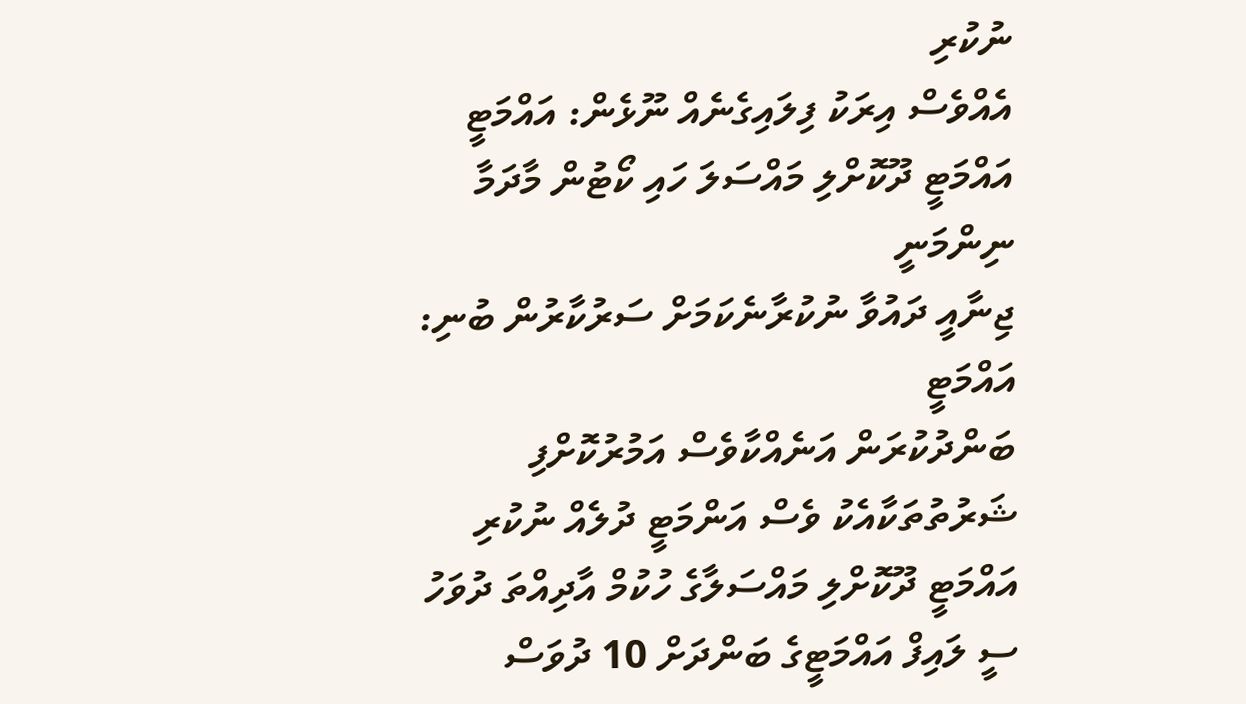ނުކުރި
އެއްވެސް އިރަކު ފިލައިގެނެއް ނޫޅެން: އައްމަޓީ
އައްމަޓީ ދޫކޮށްލި މައްސަލަ ހައި ކޯޓުން މާދަމާ ނިންމަނީ
ޖިނާއީ ދައުވާ ނުކުރާނެކަމަށް ސަރުކާރުން ބުނި: އައްމަޓީ
ބަންދުކުރަން އަނެއްކާވެސް އަމުރުކޮށްފި
ޝަރުތުތަކާއެކު ވެސް އަންމަޓީ ދުލެއް ނުކުރި
އައްމަޓީ ދޫކޮށްލި މައްސަލާގެ ހުކުމް އާދިއްތަ ދުވަހު
ސީ ލައިފް އައްމަޓީގެ ބަންދަށް 10 ދުވަސް